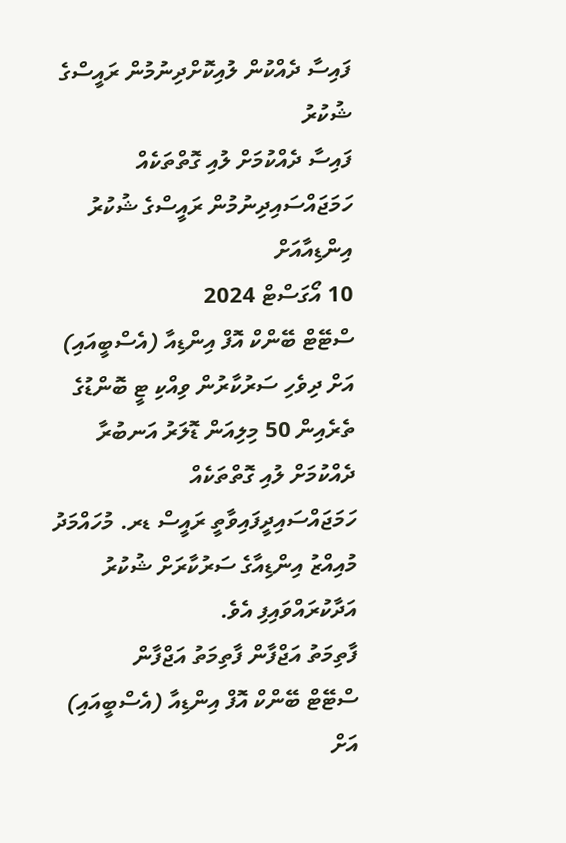ފައިސާ ދެއްކުން ލުއިކޮށްދިނުމުން ރައީސްގެ ޝުކުރު
ފައިސާ ދެއްކުމަށް ލުއި ގޮތްތަކެއް ހަމަޖައްސައިދިނުމުން ރައީސްގެ ޝުކުރު އިންޑިއާއަށް
10 އޯގަސްޓް 2024
ސްޓޭޓް ބޭންކް އޮފް އިންޑިއާ (އެސްބީއައި) އަށް ދިވެހި ސަރުކާރުން ވިއްކި ޓީ ބޮންޑުގެ ތެރެއިން 50 މިލިއަން ޑޮލަރު އަނބުރާ ދެއްކުމަށް ލުއި ގޮތްތަކެއް ހަމަޖައްސައިދީފައިވާތީ ރައީސް ޑރ. މުހައްމަދު މުއިއްޒު އިންޑިއާގެ ސަރުކާރަށް ޝުކުރު އަދާކުރައްވައިފި އެވެ.
ފާތިމަތު އަޖްފާން ފާތިމަތު އަޖްފާން
ސްޓޭޓް ބޭންކް އޮފް އިންޑިއާ (އެސްބީއައި) އަށް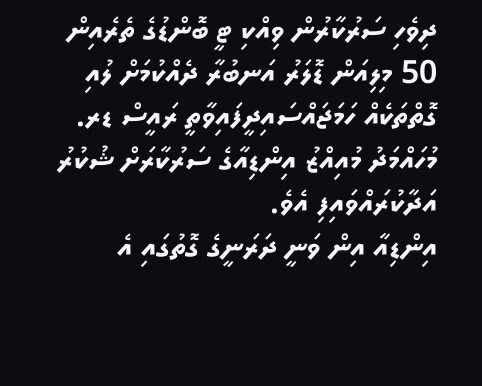ދިވެހި ސަރުކާރުން ވިއްކި ޓީ ބޮންޑުގެ ތެރެއިން 50 މިލިއަން ޑޮލަރު އަނބުރާ ދެއްކުމަށް ލުއި ގޮތްތަކެއް ހަމަޖައްސައިދީފައިވާތީ ރައީސް ޑރ. މުހައްމަދު މުއިއްޒު އިންޑިއާގެ ސަރުކާރަށް ޝުކުރު އަދާކުރައްވައިފި އެވެ.
އިންޑިއާ އިން ވަނީ ދަރަނީގެ ގޮތުގައި އެ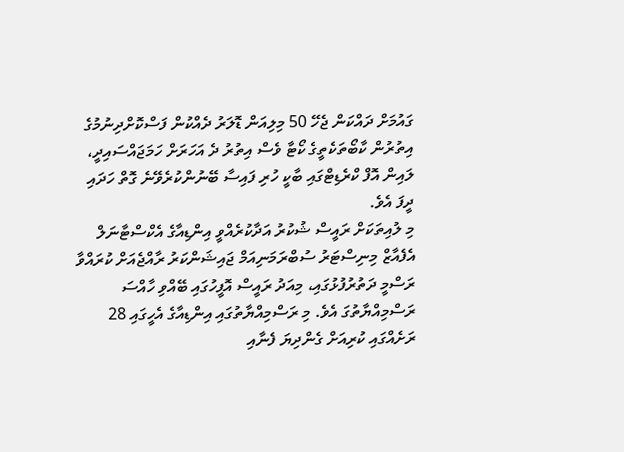ގައުމަށް ދައްކަން ޖެހޭ 50 މިލިއަން ޑޮލަރު ދެއްކުން ފަސްކޮށްދިނުމުގެ އިތުރުން ކާބޯތަކެތީގެ ކޯޓާ ވެސް އިތުރު ދެ އަހަރަށް ހަމަޖައްސައިދީ، ލައިން އޮފް ކްރެޑިޓްގައި ބާކީ ހުރި ފައިސާ ބޭނުންކުރެވޭނެ ގޮތް ހަދައި ދީފަ އެވެ.
މި ލުއިތަކަށް ރައީސް ޝުކުރު އަދާކުރެއްވީ އިންޑިއާގެ އެކްސްޓާނަލް އެފެއާޒް މިނިސްޓަރު ސުބްރަމަނިއަމް ޖައިޝަންކަރު ރާއްޖެއަށް ކުރައްވާ ރަސްމީ ދަތުރުފުޅުގައި، މިއަދު ރައީސް އޮފީހުގައި ބޭއްވި ހާއްސަ ރަސްމިއްޔާތުގަ އެވެ. މި ރަސްމިއްޔާތުގައި އިންޑިއާގެ އެހީގައި 28 ރަށެއްގައި ކުރިއަށް ގެންދިޔަ ފެނާއި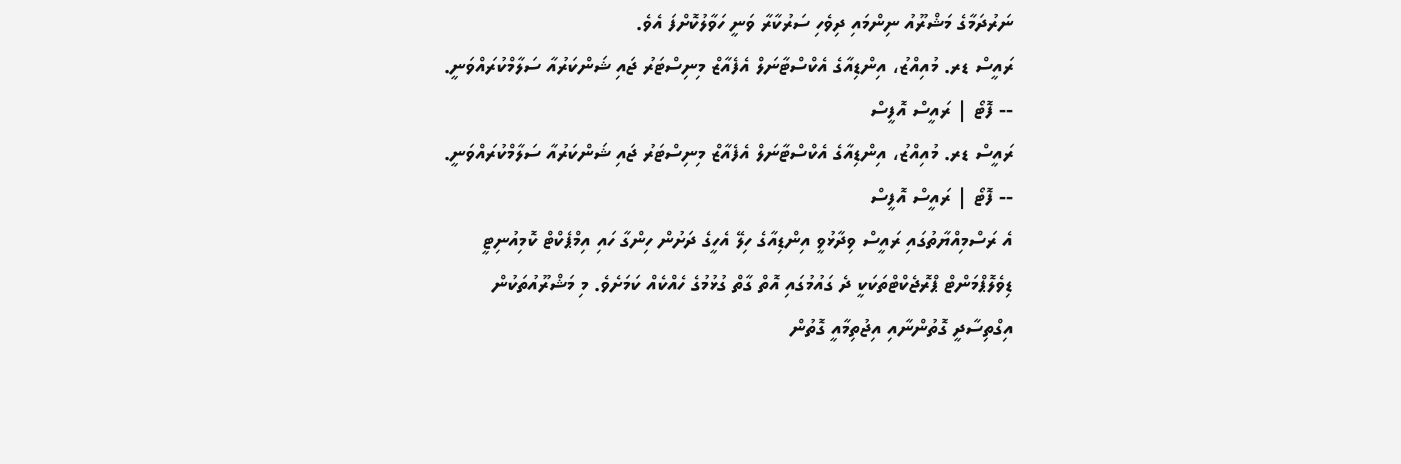ނަރުދަމާގެ މަޝްރޫއު ނިންމައި ދިވެހި ސަރުކާރާ ވަނީ ހަވާލުކޮށްފަ އެވެ.
ރައީސް ޑރ. މުއިއްޒު، އިންޑިއާގެ އެކްސްޓާނަލް އެފެއާޒް މިނިސްޓަރު ޖައި ޝަންކަރުއާ ސަލާމްކުރައްވަނީ. -- ފޮޓޯ | ރައީސް އޮފީސް
ރައީސް ޑރ. މުއިއްޒު، އިންޑިއާގެ އެކްސްޓާނަލް އެފެއާޒް މިނިސްޓަރު ޖައި ޝަންކަރުއާ ސަލާމްކުރައްވަނީ. -- ފޮޓޯ | ރައީސް އޮފީސް
އެ ރަސްމިއްޔާތުގައި ރައީސް ވިދާޅުވީ އިންޑިއާގެ ހިލޭ އެހީގެ ދަށުން ހިންގާ ހައި އިމްޕެކްޓް ކޮމިއުނިޓީ ޑިވެލޮޕްމަންޓް ޕްރޮޖެކްޓްތަކަކީ ދެ ގައުމުގައި އޮތް ގާތް ގުޅުމުގެ ހެއްކެއް ކަމަށެވެ. މި މަޝްރޫއުތަކުން އިގްތިސާދީ ގޮތުންނާއި އިޖުތިމާއީ ގޮތުން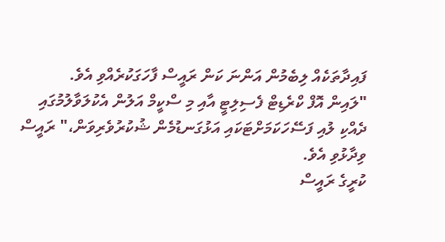ފައިދާތަކެއް ލިބެމުން އަންނަ ކަން ރައީސް ފާހަގަކުރެއްވި އެވެ.
"ލައިން އޮފް ކްރެޑިޓް ފެސިލިޓީ އާއި މި ސްކީމް އަލުން އެކުލަވާލުމުގައި ދެއްކި ލުއި ފަސޭހަކަމަށްޓަކައި އަޅުގަނޑުމެން ޝުކުރުވެރިވަން،" ރައީސް ވިދާޅުވި އެވެ.
ކުރީގެ ރައީސް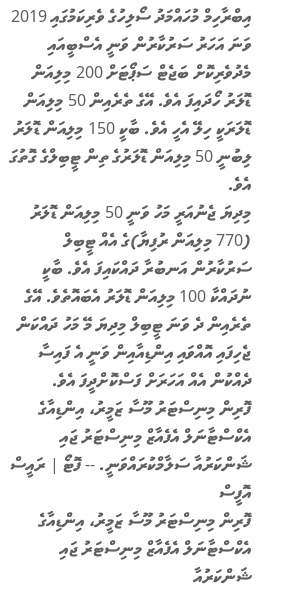އިބްރާހިމް މުހައްމަދު ސޯލިހުގެ ވެރިކަމުގައި 2019 ވަނަ އަހަރު ސަރުކާރުން ވަނީ އެސްބީއައި މެދުވެރިކޮށް ބަޖެޓް ސަޕޯޓަށް 200 މިލިއަން ޑޮލަރު ހޯދައިފަ އެވެ. އޭގެ ތެރެއިން 50 މިލިއަން ޑޮލަރަކީ ހިލޭ އެހީ އެވެ. ބާކީ 150 މިލިއަން ޑޮލަރު ލިބުނީ 50 މިލިއަން ޑޮލަރުގެ ތިން ޓީބިލްގެ ގޮތުގަ އެވެ.
މިދިޔަ ޖެނުއަރީ މަހު ވަނީ 50 މިލިއަން ޑޮލަރު (770 މިލިއަން ރުފިޔާ)ގެ އެއް ޓީބިލް ސަރުކާރުން އަނބުރާ ދައްކައިފަ އެވެ. ބާކީ ނުދައްކާ 100 މިލިއަން ޑޮލަރު އެބައޮތެވެ. އޭގެ ތެރެއިން ދެ ވަނަ ޓީބިލް މިދިޔަ މޭ މަހު ދައްކަން ޖެހިފައި އޮއްވައި އިންޑިއާއިން ވަނީ އެ ފައިސާ ދެއްކުން އެއް އަހަރަށް ފަސްކޮށްދީފަ އެވެ.
ފޮރިން މިނިސްޓަރު މޫސާ ޒަމީރު، އިންޑިއާގެ އެކްސްޓާނަލް އެފެއާޒް މިނިސްޓަރު ޖައި ޝަންކަރުއާ ސަލާމްކުރައްވަނީ. -- ފޮޓޯ | ރައީސް އޮފީސް
ފޮރިން މިނިސްޓަރު މޫސާ ޒަމީރު، އިންޑިއާގެ އެކްސްޓާނަލް އެފެއާޒް މިނިސްޓަރު ޖައި ޝަންކަރުއާ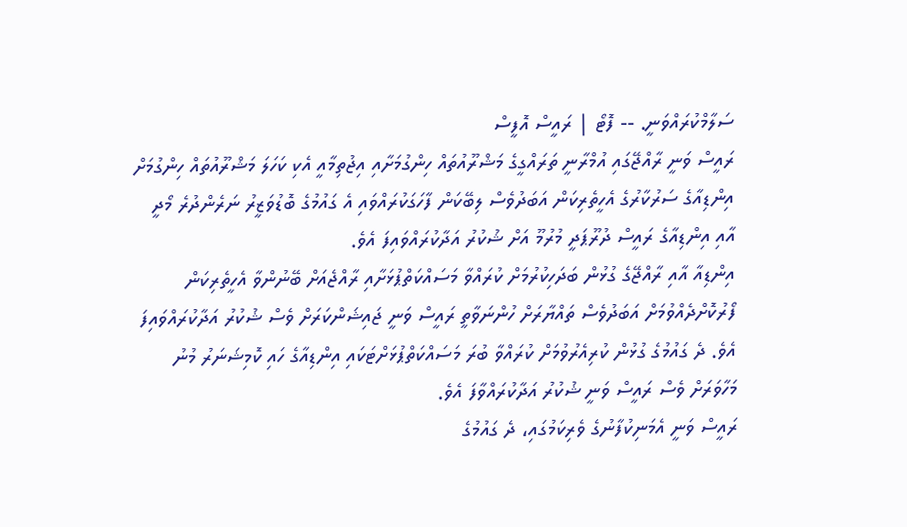ސަލާމްކުރައްވަނީ. -- ފޮޓޯ | ރައީސް އޮފީސް
ރައީސް ވަނީ ރާއްޖޭގައި އުމްރާނީ ތަރައްގީގެ މަޝްރޫއުތައް ހިންގުމަށާއި އިޖުތިމާއީ އެކި ކަހަލަ މަޝްރޫއުތައް ހިންގުމަށް އިންޑިއާގެ ސަރުކާރުގެ އެހީތެރިކަން އަބަދުވެސް ލިބޭކަން ފާހަގަކުރައްވައި އެ ގައުމުގެ ބޮޑުވަޒީރު ނަރެންދުރެ މޯދީ އާއި އިންޑިއާގެ ރައީސް ދުރޫޕަދީ މުރުމޫ އަށް ޝުކުރު އަދާކުރައްވައިފަ އެވެ.
އިންޑިއާ އާއި ރާއްޖޭގެ ގުޅުން ބަދަހިކުރުމަށް ކުރައްވާ މަސައްކަތްޕުޅަށާއި ރާއްޖެއަށް ބޭނުންވާ އެހީތެރިކަން ފޯރުކޮށްދެއްވުމަށް އަބަދުވެސް ތައްޔާރަށް ހުންނަވާތީ ރައީސް ވަނީ ޖައިޝަންކަރަށް ވެސް ޝުކުރު އަދާކުރައްވައިފަ އެވެ. ދެ ގައުމުގެ ގުޅުން ކުރިއެރުވުމަށް ކުރައްވާ ބުރަ މަސައްކަތްޕުޅަށްޓަކައި އިންޑިއާގެ ހައި ކޮމިޝަނަރު މުނު މަހާވަރަށް ވެސް ރައީސް ވަނީ ޝުކުރު އަދާކުރައްވާފަ އެވެ.
ރައީސް ވަނީ އެމަނިކުފާނުގެ ވެރިކަމުގައި، ދެ ގައުމުގެ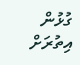ގުޅުން އިތުރަށް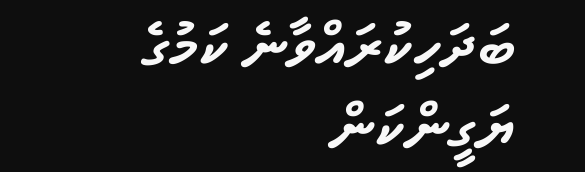ބަދަހިކުރައްވާނެ ކަމުގެ ޔަގީންކަން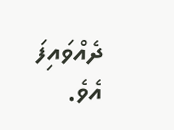ދެއްވައިފަ އެވެ.